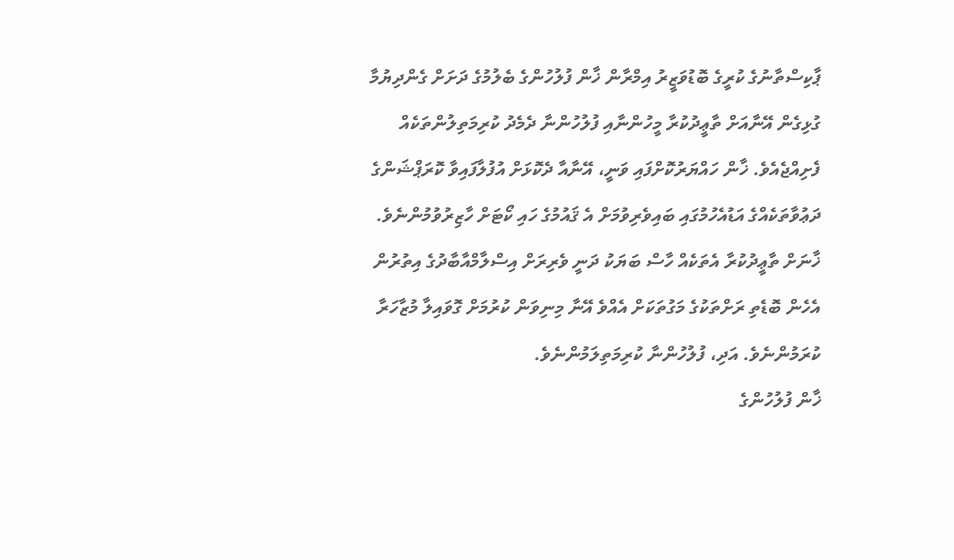ޕާކިސްތާނުގެ ކުރީގެ ބޮޑުވަޒީރު އިމްރާން ޚާން ފުލުހުންގެ ބެލުމުގެ ދަށަށް ގެންދިޔުމާ ގުޅިގެން އޭނާއަށް ތާޢީދުކުރާ މީހުންނާއި ފުލުހުންނާ ދެމެދު ކުރިމަތިލުންތަކެއް ފެށިއްޖެއެވެ. ޚާން ހައްޔަރުކޮށްފައި ވަނީ، އޭނާއާ ދެކޮޅަށް އުފުލާފައިވާ ކޮރަޕްޝަންގެ ދަޢުވާތަކެއްގެ އަޑުއެހުމުގައި ބައިވެރިވުމަށް އެ ޤައުމުގެ ހައި ކޯޓަށް ހާޒިރުވުމުންނެވެ. ޚާނަށް ތާޢީދުކުރާ އެތަކެއް ހާސް ބަޔަކު ދަނީ ވެރިރަށް އިސްލާމްއާބާދުގެ އިތުރުން އެހެން ބޮޑެތި ރަށްތަކުގެ މަގުތަކަށް އެއްވެ އޭނާ މިނިވަން ކުރުމަށް ގޮވައިލާ މުޒާހަރާ ކުރަމުންނެވެ. އަދި، ފުލުހުންނާ ކުރިމަތިލަމުންނެވެ.
ޚާން ފުލުހުންގެ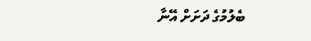ބެލުމުގެ ދަށަށް އޭނާ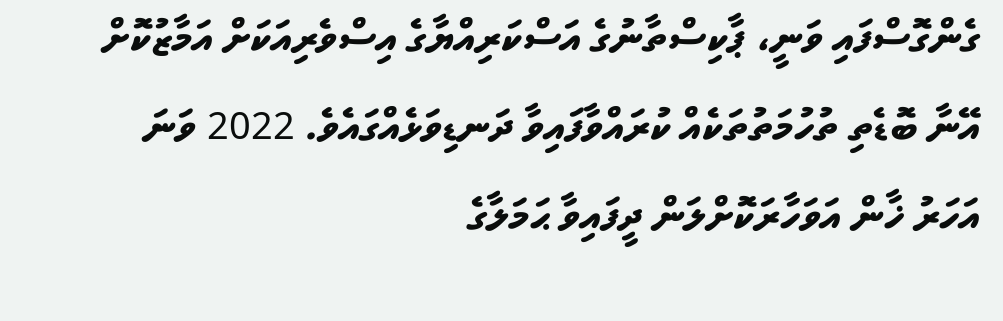ގެންގޮސްފައި ވަނީ، ޕާކިސްތާނުގެ އަސްކަރިއްޔާގެ އިސްވެރިއަކަށް އަމާޒުކޮށް އޭނާ ބޮޑެތި ތުހުމަތުތަކެއް ކުރައްވާފައިވާ ދަނޑިވަޅެއްގައެވެ. 2022 ވަނަ އަހަރު ޚާން އަވަހާރަކޮށްލަން ދީފައިވާ ޙަމަލާގެ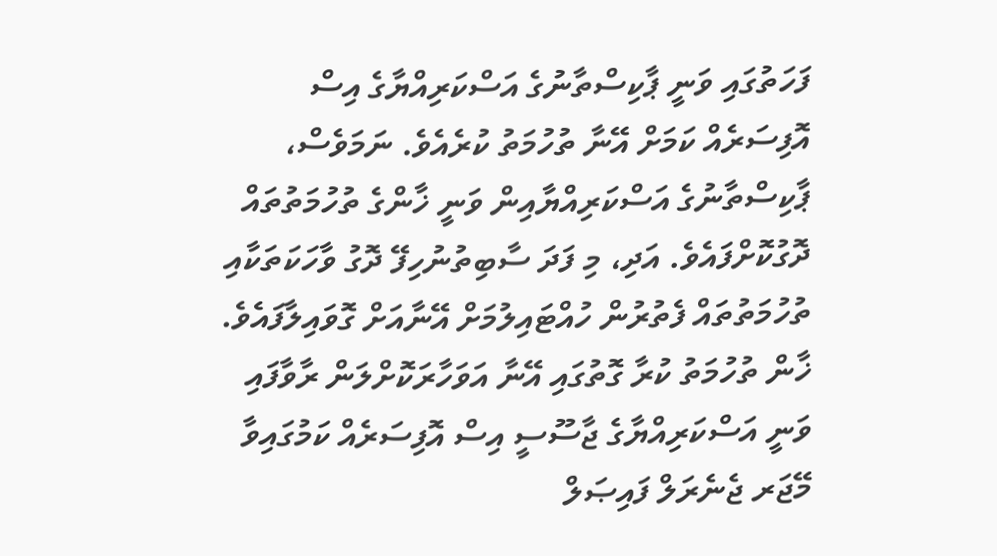ފަހަތުގައި ވަނީ ޕާކިސްތާނުގެ އަސްކަރިއްޔާގެ އިސް އޮފިސަރެއް ކަމަށް އޭނާ ތުހުމަތު ކުރެއެވެ. ނަމަވެސް، ޕާކިސްތާނުގެ އަސްކަރިއްޔާއިން ވަނީ ޚާންގެ ތުހުމަތުތައް ދޮގުކޮށްފައެވެ. އަދި، މި ފަދަ ސާބިތުނުހިފޭ ދޮގު ވާހަކަތަކާއި ތުހުމަތުތައް ފެތުރުން ހުއްޓައިލުމަށް އޭނާއަށް ގޮވައިލާފައެވެ.
ޚާން ތުހުމަތު ކުރާ ގޮތުގައި އޭނާ އަވަހާރަކޮށްލަން ރާވާފައި ވަނީ އަސްކަރިއްޔާގެ ޖާސޫސީ އިސް އޮފިސަރެއް ކަމުގައިވާ މޭޖަރ ޖެނެރަލް ފައިޞަލް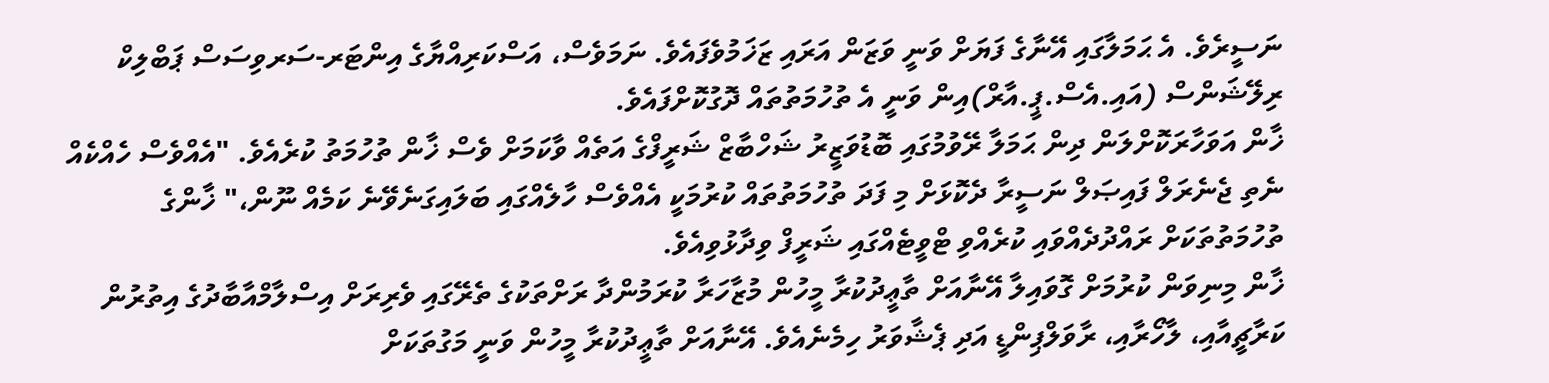ނަސީރެވެ. އެ ޙަމަލާގައި އޭނާގެ ފަޔަށް ވަނީ ވަޒަން އަރައި ޒަޚަމުވެފައެވެ. ނަމަވެސް، އަސްކަރިއްޔާގެ އިންޓަރ-ސަރވިސަސް ޕަބްލިކް ރިލޭޝަންސް (އައި.އެސް.ޕީ.އާރް)އިން ވަނީ އެ ތުހުމަތުތައް ދޮގުކޮށްފައެވެ.
ޚާން އަވަހާރަކޮށްލަން ދިން ޙަމަލާ ރޭވުމުގައި ބޮޑުވަޒީރު ޝަހްބާޒް ޝަރީފްގެ އަތެއް ވާކަމަށް ވެސް ޚާން ތުހުމަތު ކުރެއެވެ. "އެއްވެސް ހެއްކެއް ނެތި ޖެނެރަލް ފައިޞަލް ނަސީރާ ދެކޮޅަށް މި ފަދަ ތުހުމަތުތައް ކުރުމަކީ އެއްވެސް ހާލެއްގައި ބަލައިގަނެވޭނެ ކަމެއް ނޫން،" ޚާންގެ ތުހުމަތުތަކަށް ރައްދުދެއްވައި ކުރެއްވި ޓްވީޓެއްގައި ޝަރީފް ވިދާޅުވިއެވެ.
ޚާން މިނިވަން ކުރުމަށް ގޮވައިލާ އޭނާއަށް ތާޢީދުކުރާ މީހުން މުޒާހަރާ ކުރަމުންދާ ރަށްތަކުގެ ތެރޭގައި ވެރިރަށް އިސްލާމްއާބާދުގެ އިތުރުން ކަރާޗީއާއި، ލާހޯރާއި، ރާވަލްޕިންޑީ އަދި ޕެޝާވަރު ހިމެނެއެވެ. އޭނާއަށް ތާޢީދުކުރާ މީހުން ވަނީ މަގުތަކަށް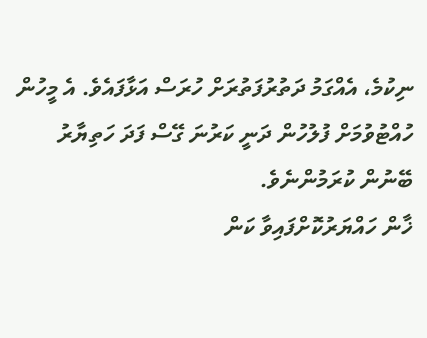ނިކުމެ، އެއްގަމު ދަތުރުފަތުރަށް ހުރަސް އަޅާފައެވެ. އެ މީހުން ހުއްޓުވުމަށް ފުލުހުން ދަނީ ކަރުނަ ގޭސް ފަދަ ހަތިޔާރު ބޭނުން ކުރަމުންނެވެ.
ޚާން ހައްޔަރުކޮށްފައިވާ ކަން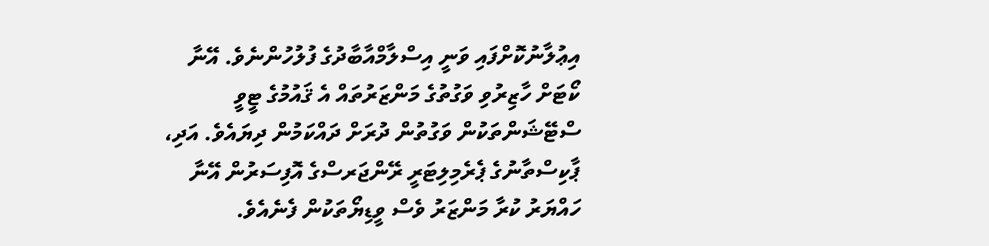އިޢުލާނުކޮށްފައި ވަނީ އިސްލާމްއާބާދުގެ ފުލުހުންނެވެ. އޭނާ ކޯޓަށް ހާޒިރުވި ވަގުތުގެ މަންޒަރުތައް އެ ޤައުމުގެ ޓީވީ ސްޓޭޝަންތަކުން ވަގުތުން ދުރަށް ދައްކަމުން ދިޔައެވެ. އަދި، ޕާކިސްތާނުގެ ޕެރެމިލިޓަރީ ރޭންޖަރސްގެ އޮފިސަރުން އޭނާ ހައްޔަރު ކުރާ މަންޒަރު ވެސް ވީޑިޔޯތަކުން ފެނެއެވެ.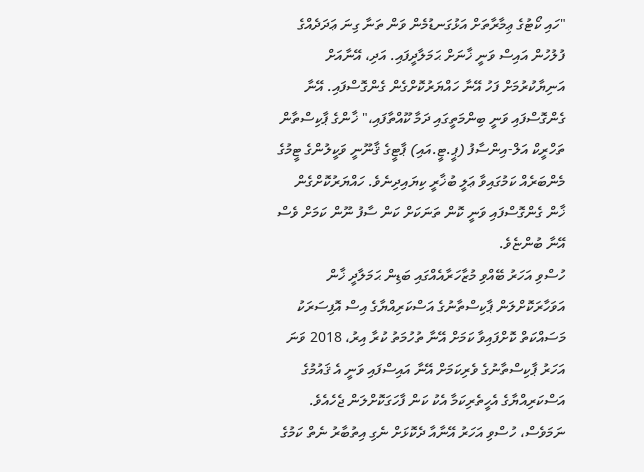"ހައި ކޯޓުގެ ޢިމާރާތަށް އަޅުގަނޑުމެން ވަން ތަނާ ގިނަ ޢަދަދެއްގެ ފުލުހުން އައިސް ވަނީ ޚާނަށް ޙަމަލާދީފައި. އަދި، އޭނާއަށް އަނިޔާކުރުމަށް ފަހު އޭނާ ހައްޔަރުކޮށްގެން ގެންގޮސްފައި. އޭނާ ގެންގޮސްފައި ވަނީ ބިންމަތީގައި ދަމާ ކޫއްތާފައި،" ޚާންގެ ޕާކިސްތާން ތަހްރީކް އަލް-އިންސާފު (ޕީ.ޓީ.އައި) ޕާޓީގެ ޤާނޫނީ ވަކީލުންގެ ޓީމުގެ މެންބަރެއް ކަމުގައިވާ ޢަލީ ބުޚާރީ ކިޔައިދިނެވެ. ހައްޔަރުކޮށްގެން ޚާން ގެންގޮސްފައި ވަނީ ކޮން ތަނަކަށް ކަން ސާފު ނޫން ކަމަށް ވެސް އޭނާ ބުންޏެވެ.
ހުސްވި އަހަރު ބޭއްވި މުޒާހަރާއެއްގައި ބަޑިން ޙަމަލާދީ ޚާން އަވަހާރަކޮށްލަން ޕާކިސްތާނުގެ އަސްކަރިއްޔާގެ އިސް އޮފިސަރަކު މަސައްކަތް ކޮށްފައިވާ ކަމަށް އޭނާ ތުހުމަތު ކުރާ އިރު، 2018 ވަނަ އަހަރު ޕާކިސްތާނުގެ ވެރިކަމަށް އޭނާ އައިސްފައި ވަނީ އެ ޤައުމުގެ އަސްކަރިއްޔާގެ އެހީތެރިކަމާ އެކު ކަން ފާހަގަކޮށްލަން ޖެހެއެވެ. ނަމަވެސް، ހުސްވި އަހަރު އޭނާއާ ދެކޮޅަށް ނެގި އިތުބާރު ނެތް ކަމުގެ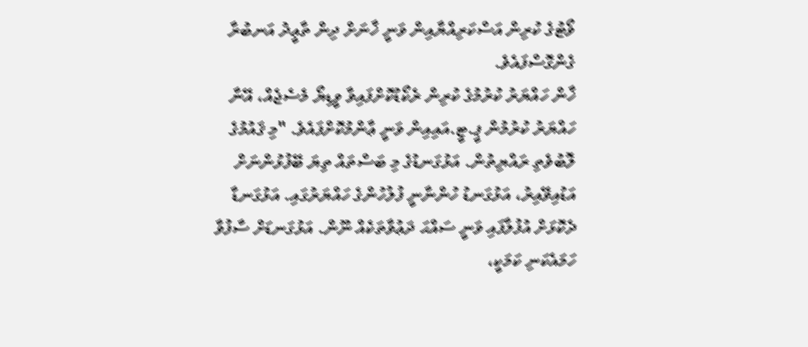ވޯޓުގެ ކުރިން އަސްކަރިއްޔާއިން ވަނީ ޚާނަށް ދިން ތާޢީދު އަނބުރާ ގެންގޮސްފައެވެ.
ޚާން ހައްޔަރު ކުރުމުގެ ކުރިން ރެކޯޑުކޮށްފައިވާ ވީޑިޔޯ މެސެޖެއް، އޭނާ ހައްޔަރު ކުރުމުން ޕީ.ޓީ.އައިއިން ވަނީ ޢާންމުކޮށްފައެވެ. "މި ޤައުމުގެ ލޮބުވެތި ރައްޔިތުން. އަޅުގަނޑުގެ މި ބަސްތައް ތިޔަ ބޭފުޅުންނަށް އަޑުއިވޭއިރު، އަޅުގަނޑު ހުންނާނީ ފުލުހުންގެ ހައްޔަރުގައި. އަޅުގަނޑާ ދެކޮޅަށް އުފުލާފައި ވަނީ ސައްޙަ ދަޢުވާތަކެއް ނޫން. އަޅުގަނޑަށް ސާފުވާ ހަމައެކަނި ކަމަކީ،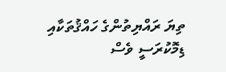ތިޔަ ރައްޔިތުންގެ ހައްޤުތަކާއި ޑިމޮކުރަސީ ވެސް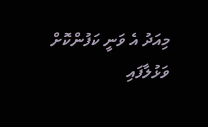މިއަދު އެ ވަނީ ކަފުންކޮށް ވަޅުލާފައި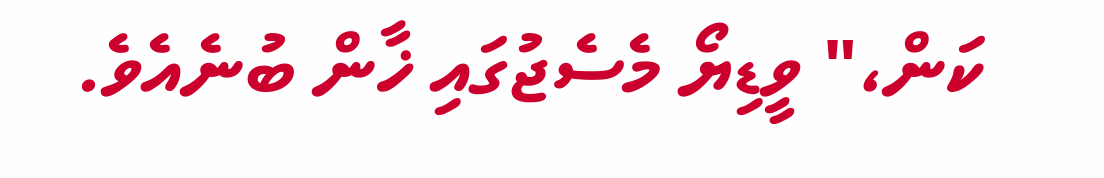ކަން،" ވީޑިޔޯ މެސެޖުގައި ޚާން ބުނެއެވެ.